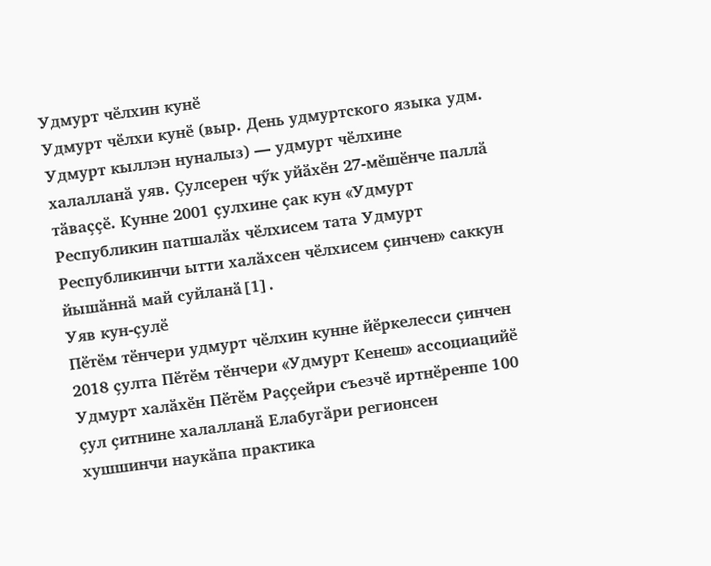Удмурт чӗлхин кунӗ
Удмурт чӗлхи кунӗ (выр. День удмуртского языка удм. Удмурт кыллэн нуналыз) — удмурт чӗлхине халалланӑ уяв. Ҫулсерен чӳк уйӑхӗн 27-мӗшӗнче паллӑ тӑваҫҫӗ. Кунне 2001 ҫулхине ҫак кун «Удмурт Республикин патшалӑх чӗлхисем тата Удмурт Республикинчи ытти халӑхсен чӗлхисем ҫинчен» саккун йышӑннӑ май суйланӑ[1].
Уяв кун-ҫулӗ
Пӗтӗм тӗнчери удмурт чӗлхин кунне йӗркелесси ҫинчен 2018 ҫулта Пӗтӗм тӗнчери «Удмурт Кенеш» ассоциацийӗ Удмурт халӑхӗн Пӗтӗм Раҫҫейри съезчӗ иртнӗренпе 100 ҫул ҫитнине халалланӑ Елабугӑри регионсен хушшинчи наукӑпа практика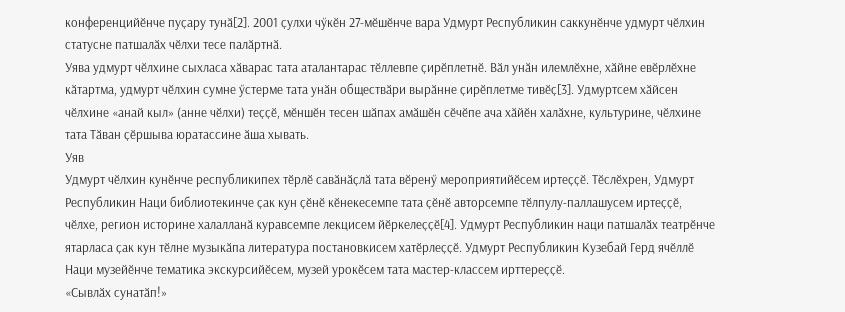конференцийӗнче пуҫару тунӑ[2]. 2001 ҫулхи чӳкӗн 27-мӗшӗнче вара Удмурт Республикин саккунӗнче удмурт чӗлхин статусне патшалӑх чӗлхи тесе палӑртнӑ.
Уява удмурт чӗлхине сыхласа хӑварас тата аталантарас тӗллевпе ҫирӗплетнӗ. Вӑл унӑн илемлӗхне, хӑйне евӗрлӗхне кӑтартма, удмурт чӗлхин сумне ӳстерме тата унӑн обществӑри вырӑнне ҫирӗплетме тивӗҫ[3]. Удмуртсем хӑйсен чӗлхине «анай кыл» (анне чӗлхи) теҫҫӗ, мӗншӗн тесен шӑпах амӑшӗн сӗчӗпе ача хӑйӗн халӑхне, культурине, чӗлхине тата Тӑван ҫӗршыва юратассине ӑша хывать.
Уяв
Удмурт чӗлхин кунӗнче республикипех тӗрлӗ савӑнӑҫлӑ тата вӗренӳ мероприятийӗсем иртеҫҫӗ. Тӗслӗхрен, Удмурт Республикин Наци библиотекинче ҫак кун ҫӗнӗ кӗнекесемпе тата ҫӗнӗ авторсемпе тӗлпулу-паллашусем иртеҫҫӗ, чӗлхе, регион историне халалланӑ куравсемпе лекцисем йӗркелеҫҫӗ[4]. Удмурт Республикин наци патшалӑх театрӗнче ятарласа ҫак кун тӗлне музыкӑпа литература постановкисем хатӗрлеҫҫӗ. Удмурт Республикин Кузебай Герд ячӗллӗ Наци музейӗнче тематика экскурсийӗсем, музей урокӗсем тата мастер-классем ирттереҫҫӗ.
«Сывлӑх сунатӑп!»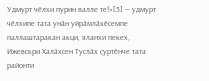Удмурт чӗлхи пурин валле те!»[5] — удмурт чӗлхипе тата унӑн уйрӑмлӑхӗсемпе паллаштаракан акци, яланхи пекех, Ижевскри Халӑхсен Туслӑх ҫуртӗнче тата районти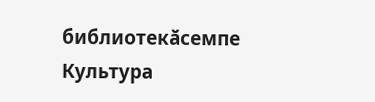библиотекӑсемпе Культура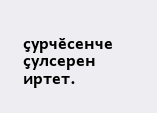ҫурчӗсенче ҫулсерен иртет.